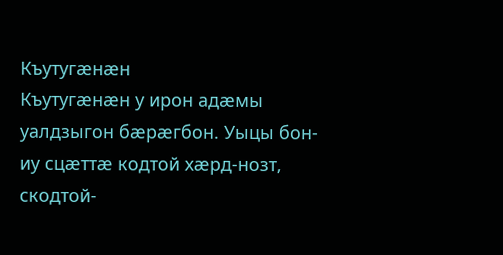Къутугæнæн
Къутугæнæн у ирон адæмы уалдзыгон бæрæгбон. Уыцы бон-иу сцæттæ кодтой хæрд-нозт, скодтой-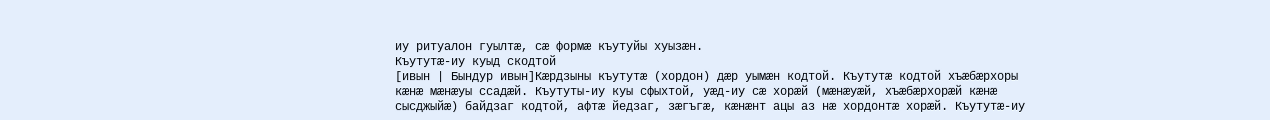иу ритуалон гуылтæ, сæ формæ къутуйы хуызæн.
Къутутæ-иу куыд скодтой
[ивын | Бындур ивын]Кæрдзыны къутутæ (хордон) дæр уымæн кодтой. Къутутæ кодтой хъæбæрхоры кæнæ мæнæуы ссадæй. Къутуты-иу куы сфыхтой, уæд-иу сæ хорæй (мæнæуæй, хъæбæрхорæй кæнæ сысджыйæ) байдзаг кодтой, афтæ йедзаг, зæгъгæ, кæнæнт ацы аз нæ хордонтæ хорæй. Къутутæ-иу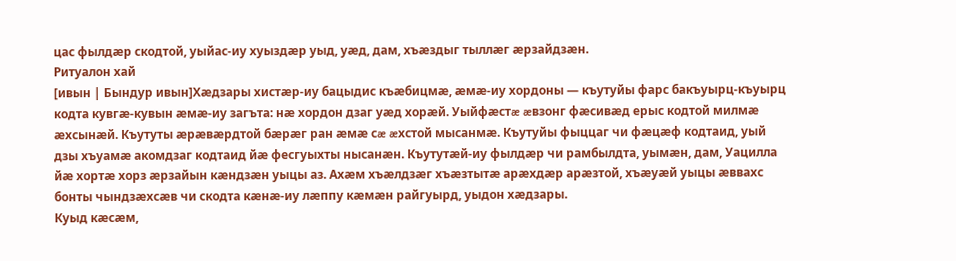цас фылдæр скодтой, уыйас-иу хуыздæр уыд, уæд, дам, хъæздыг тыллæг æрзайдзæн.
Ритуалон хай
[ивын | Бындур ивын]Хæдзары хистæр-иу бацыдис къæбицмæ, æмæ-иу хордоны — къутуйы фарс бакъуырц-къуырц кодта кувгæ-кувын æмæ-иу загъта: нæ хордон дзаг уæд хорæй. Уыйфæстæ æвзонг фæсивæд ерыс кодтой милмæ æхсынæй. Къутуты æрæвæрдтой бæрæг ран æмæ сæ æхстой мысанмæ. Къутуйы фыццаг чи фæцæф кодтаид, уый дзы хъуамæ акомдзаг кодтаид йæ фесгуыхты нысанæн. Къутутæй-иу фылдæр чи рамбылдта, уымæн, дам, Уацилла йæ хортæ хорз æрзайын кæндзæн уыцы аз. Ахæм хъæлдзæг хъæзтытæ арæхдæр арæзтой, хъæуæй уыцы æввахс бонты чындзæхсæв чи скодта кæнæ-иу лæппу кæмæн райгуырд, уыдон хæдзары.
Куыд кæсæм,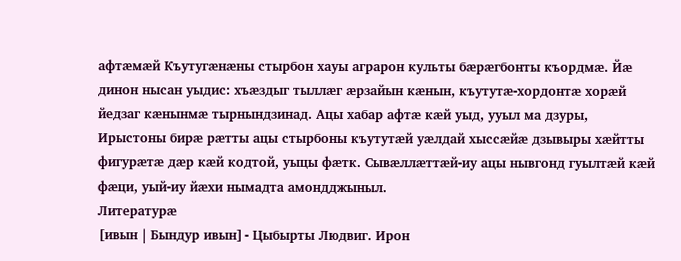афтæмæй Къутугæнæны стырбон хауы аграрон культы бæрæгбонты къордмæ. Йæ динон нысан уыдис: хъæздыг тыллæг æрзайын кæнын, къутутæ-хордонтæ хорæй йедзаг кæнынмæ тырнындзинад. Ацы хабар афтæ кæй уыд, ууыл ма дзуры, Ирыстоны бирæ рæтты ацы стырбоны къутутæй уæлдай хыссæйæ дзывыры хæйтты фигурæтæ дæр кæй кодтой, уыцы фæтк. Сывæллæттæй-иу ацы нывгонд гуылтæй кæй фæци, уый-иу йæхи нымадта амондджыныл.
Литературæ
[ивын | Бындур ивын]- Цыбырты Людвиг. Ирон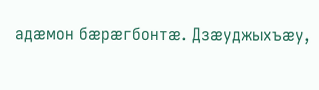адæмон бæрæгбонтæ. Дзæуджыхъæу,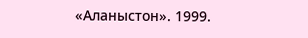«Аланыстон». 1999.